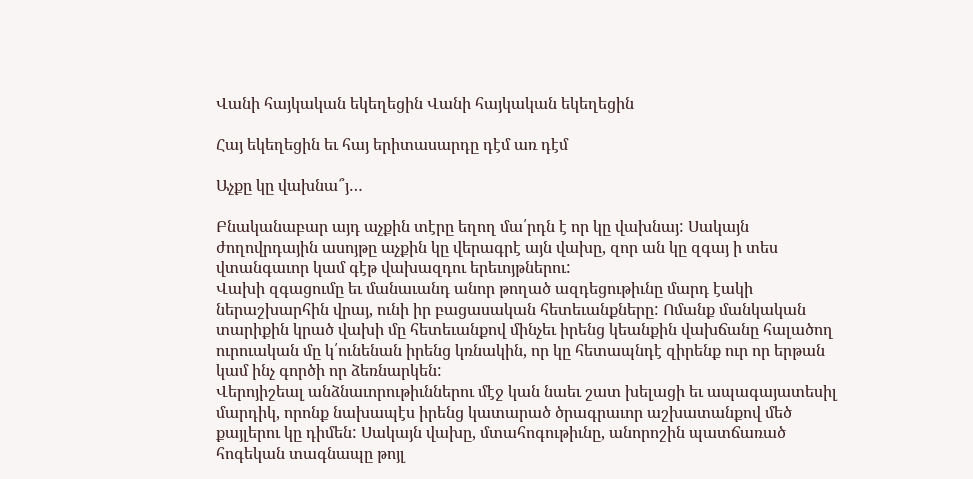Վանի հայկական եկեղեցին Վանի հայկական եկեղեցին

Հայ եկեղեցին եւ հայ երիտասարդը դէմ առ դէմ

Աչքը կը վախնա՞յ…

Բնականաբար այդ աչքին տէրը եղող մա՛րդն է որ կը վախնայ: Սակայն ժողովրդային ասոյթը աչքին կը վերագրէ այն վախը, զոր ան կը զգայ ի տես վտանգաւոր կամ գէթ վախազդու երեւոյթներու:
Վախի զգացումը եւ մանաւանդ անոր թողած ազդեցութիւնը մարդ էակի ներաշխարհին վրայ, ունի իր բացասական հետեւանքները: Ոմանք մանկական տարիքին կրած վախի մը հետեւանքով մինչեւ իրենց կեանքին վախճանը հալածող ուրուական մը կ՛ունենան իրենց կռնակին, որ կը հետապնդէ զիրենք ուր որ երթան կամ ինչ գործի որ ձեռնարկեն:
Վերոյիշեալ անձնաւորութիւններու մէջ կան նաեւ շատ խելացի եւ ապագայատեսիլ մարդիկ, որոնք նախապէս իրենց կատարած ծրագրաւոր աշխատանքով մեծ քայլերու կը դիմեն: Սակայն վախը, մտահոգութիւնը, անորոշին պատճառած հոգեկան տագնապը թոյլ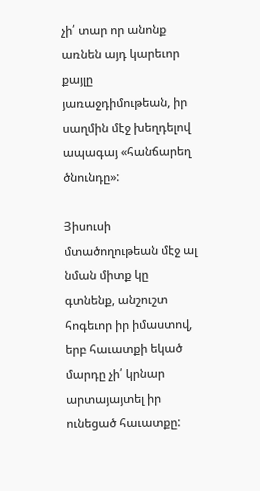չի՛ տար որ անոնք առնեն այդ կարեւոր քայլը յառաջդիմութեան, իր սաղմին մէջ խեղդելով ապագայ «հանճարեղ ծնունդը»:

Յիսուսի մտածողութեան մէջ ալ նման միտք կը գտնենք, անշուշտ հոգեւոր իր իմաստով, երբ հաւատքի եկած մարդը չի՛ կրնար արտայայտել իր ունեցած հաւատքը: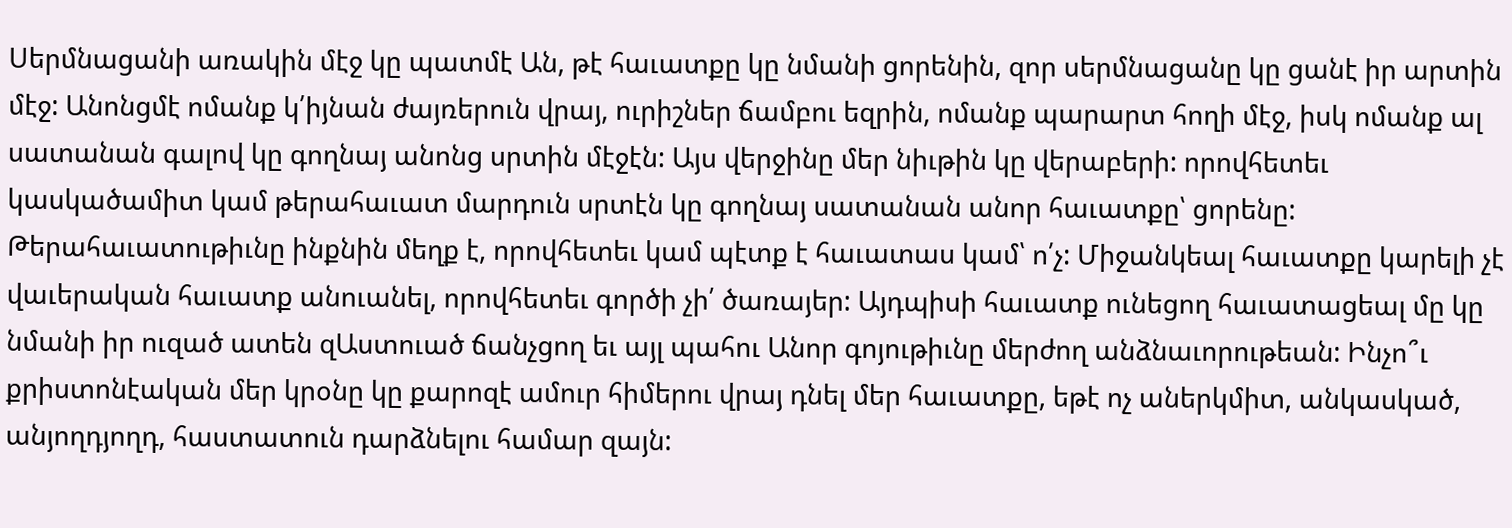Սերմնացանի առակին մէջ կը պատմէ Ան, թէ հաւատքը կը նմանի ցորենին, զոր սերմնացանը կը ցանէ իր արտին մէջ: Անոնցմէ ոմանք կ՛իյնան ժայռերուն վրայ, ուրիշներ ճամբու եզրին, ոմանք պարարտ հողի մէջ, իսկ ոմանք ալ սատանան գալով կը գողնայ անոնց սրտին մէջէն: Այս վերջինը մեր նիւթին կը վերաբերի: որովհետեւ կասկածամիտ կամ թերահաւատ մարդուն սրտէն կը գողնայ սատանան անոր հաւատքը՝ ցորենը:
Թերահաւատութիւնը ինքնին մեղք է, որովհետեւ կամ պէտք է հաւատաս կամ՝ ո՛չ: Միջանկեալ հաւատքը կարելի չէ վաւերական հաւատք անուանել, որովհետեւ գործի չի՛ ծառայեր: Այդպիսի հաւատք ունեցող հաւատացեալ մը կը նմանի իր ուզած ատեն զԱստուած ճանչցող եւ այլ պահու Անոր գոյութիւնը մերժող անձնաւորութեան: Ինչո՞ւ քրիստոնէական մեր կրօնը կը քարոզէ ամուր հիմերու վրայ դնել մեր հաւատքը, եթէ ոչ աներկմիտ, անկասկած, անյողդյողդ, հաստատուն դարձնելու համար զայն: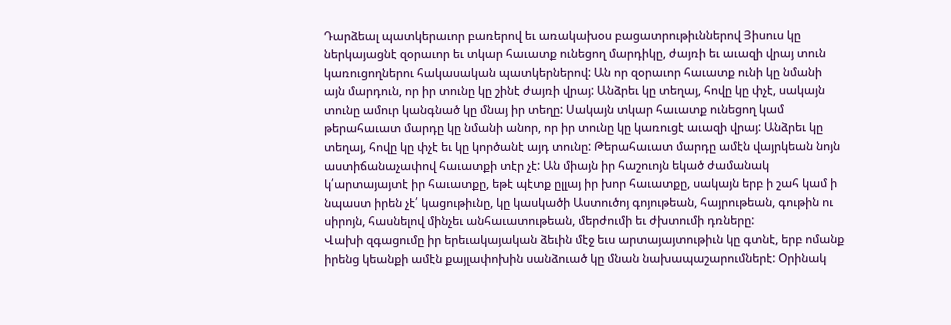Դարձեալ պատկերաւոր բառերով եւ առակախօս բացատրութիւններով Յիսուս կը ներկայացնէ զօրաւոր եւ տկար հաւատք ունեցող մարդիկը, ժայռի եւ աւազի վրայ տուն կառուցողներու հակասական պատկերներով: Ան որ զօրաւոր հաւատք ունի կը նմանի այն մարդուն, որ իր տունը կը շինէ ժայռի վրայ: Անձրեւ կը տեղայ, հովը կը փչէ, սակայն տունը ամուր կանգնած կը մնայ իր տեղը: Սակայն տկար հաւատք ունեցող կամ թերահաւատ մարդը կը նմանի անոր, որ իր տունը կը կառուցէ աւազի վրայ: Անձրեւ կը տեղայ, հովը կը փչէ եւ կը կործանէ այդ տունը: Թերահաւատ մարդը ամէն վայրկեան նոյն աստիճանաչափով հաւատքի տէր չէ: Ան միայն իր հաշուոյն եկած ժամանակ կ՛արտայայտէ իր հաւատքը, եթէ պէտք ըլլայ իր խոր հաւատքը, սակայն երբ ի շահ կամ ի նպաստ իրեն չէ՛ կացութիւնը, կը կասկածի Աստուծոյ գոյութեան, հայրութեան, գութին ու սիրոյն, հասնելով մինչեւ անհաւատութեան, մերժումի եւ ժխտումի դռները:
Վախի զգացումը իր երեւակայական ձեւին մէջ եւս արտայայտութիւն կը գտնէ, երբ ոմանք իրենց կեանքի ամէն քայլափոխին սանձուած կը մնան նախապաշարումներէ: Օրինակ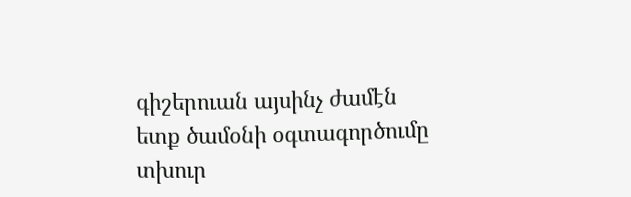գիշերուան այսինչ ժամէն ետք ծամօնի օգտագործումը տխուր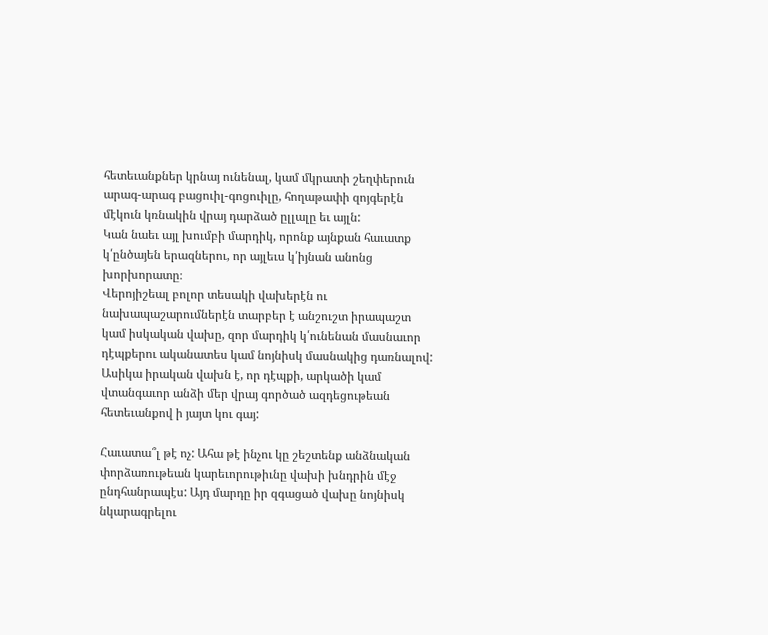հետեւանքներ կրնայ ունենալ, կամ մկրատի շեղփերուն արագ-արագ բացուիլ-գոցուիլը, հողաթափի զոյգերէն մէկուն կռնակին վրայ դարձած ըլլալը եւ այլն:
Կան նաեւ այլ խումբի մարդիկ, որոնք այնքան հաւատք կ՛ընծայեն երազներու, որ այլեւս կ՛իյնան անոնց խորխորատը։
Վերոյիշեալ բոլոր տեսակի վախերէն ու նախապաշարումներէն տարբեր է անշուշտ իրապաշտ կամ իսկական վախը, զոր մարդիկ կ՛ունենան մասնաւոր դէպքերու ականատես կամ նոյնիսկ մասնակից դառնալով: Ասիկա իրական վախն է, որ դէպքի, արկածի կամ վտանգաւոր անձի մեր վրայ գործած ազդեցութեան հետեւանքով ի յայտ կու գայ:

Հաւատա՞լ թէ ոչ: Ահա թէ ինչու կը շեշտենք անձնական փորձառութեան կարեւորութիւնը վախի խնդրին մէջ ընդհանրապէս: Այդ մարդը իր զգացած վախը նոյնիսկ նկարագրելու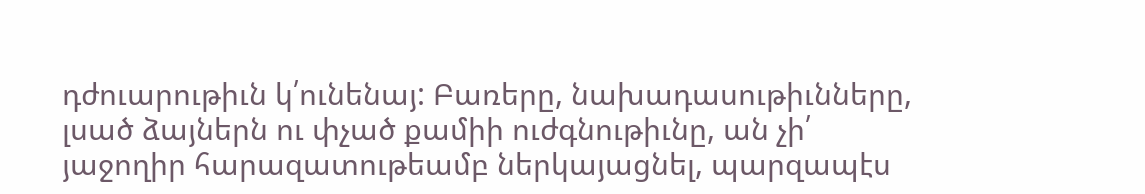դժուարութիւն կ՛ունենայ: Բառերը, նախադասութիւնները, լսած ձայներն ու փչած քամիի ուժգնութիւնը, ան չի՛ յաջողիր հարազատութեամբ ներկայացնել, պարզապէս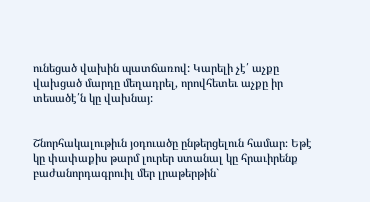ունեցած վախին պատճառով: Կարելի չէ՛ աչքը վախցած մարդը մեղադրել, որովհետեւ աչքը իր տեսածէ՛ն կը վախնայ:


Շնորհակալութիւն յօդուածը ընթերցելուն համար։ Եթէ կը փափաքիս թարմ լուրեր ստանալ կը հրաւիրենք բաժանորդագրուիլ մեր լրաթերթին`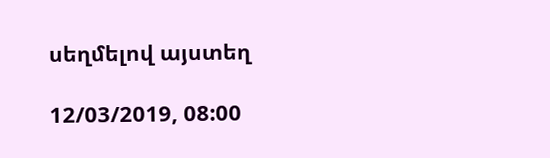սեղմելով այստեղ

12/03/2019, 08:00